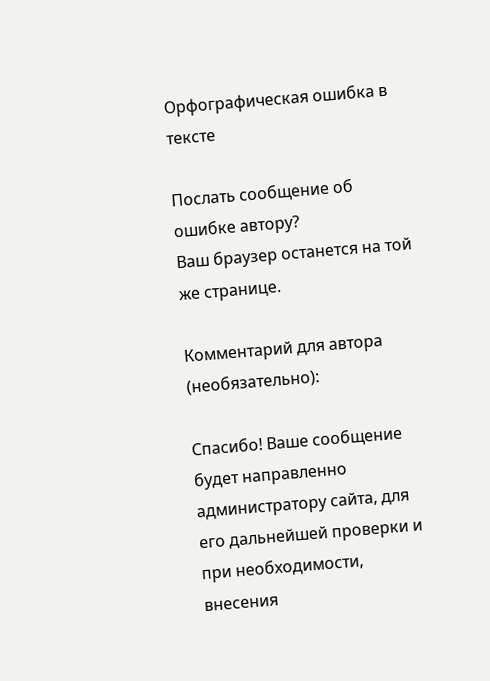Орфографическая ошибка в тексте

Послать сообщение об ошибке автору?
Ваш браузер останется на той же странице.

Комментарий для автора (необязательно):

Спасибо! Ваше сообщение будет направленно администратору сайта, для его дальнейшей проверки и при необходимости, внесения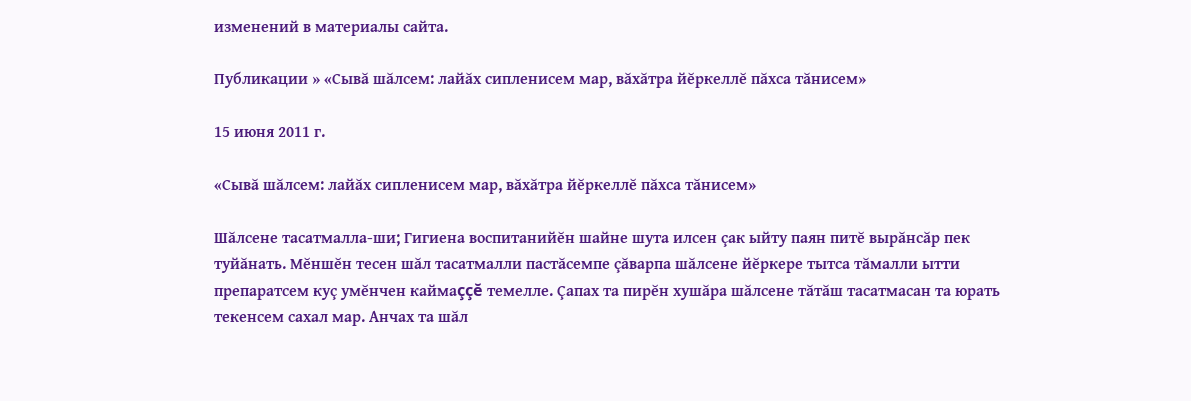изменений в материалы сайта.

Публикации » «Сывă шăлсем: лайăх сипленисем мар, вăхăтра йĕркеллĕ пăхса тăнисем»

15 июня 2011 г.

«Сывă шăлсем: лайăх сипленисем мар, вăхăтра йĕркеллĕ пăхса тăнисем»

Шăлсене тасатмалла-ши; Гигиена воспитанийĕн шайне шута илсен çак ыйту паян питĕ вырăнсăр пек туйăнать. Мĕншĕн тесен шăл тасатмалли пастăсемпе çăварпа шăлсене йĕркере тытса тăмалли ытти препаратсем куç умĕнчен каймаççĕ темелле. Çапах та пирĕн хушăра шăлсене тăтăш тасатмасан та юрать текенсем сахал мар. Анчах та шăл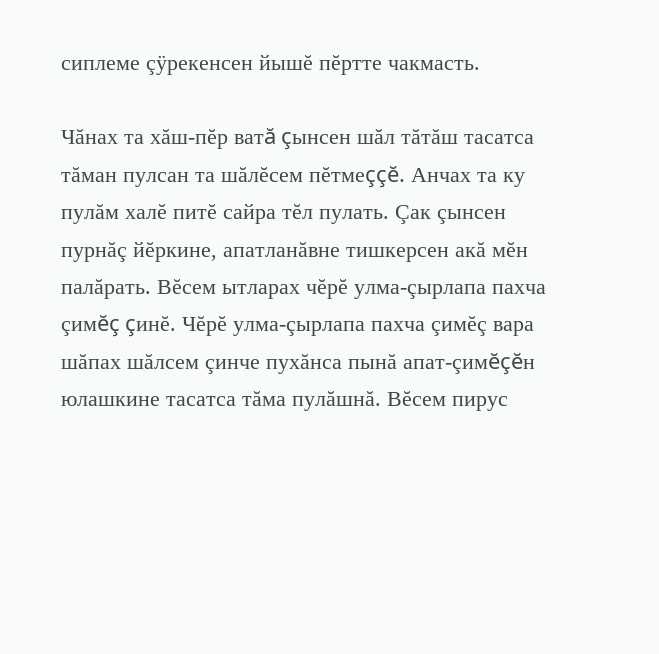сиплеме çÿрекенсен йышĕ пĕртте чакмасть.

Чăнах та хăш-пĕр ватă çынсен шăл тăтăш тасатса тăман пулсан та шăлĕсем пĕтмеççĕ. Анчах та ку пулăм халĕ питĕ сайра тĕл пулать. Çак çынсен пурнăç йĕркине, апатланăвне тишкерсен акă мĕн палăрать. Вĕсем ытларах чĕрĕ улма-çырлапа пахча çимĕç çинĕ. Чĕрĕ улма-çырлапа пахча çимĕç вара шăпах шăлсем çинче пухăнса пынă апат-çимĕçĕн юлашкине тасатса тăма пулăшнă. Вĕсем пирус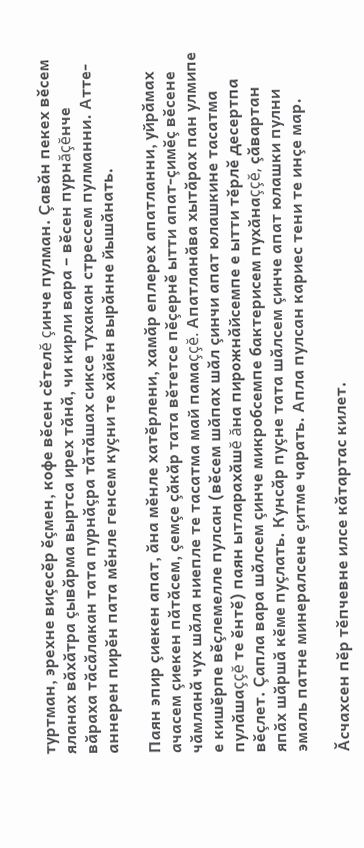туртман, эрехне виçесĕр ĕçмен, кофе вĕсен сĕтелĕ çинче пулман. Çавăн пекех вĕсем яланах вăхăтра çывăрма выртса ирех тăнă, чи кирли вара – вĕсен пурнăçĕнче вăраха тăсăлакан тата пурнăçра тăтăшах сиксе тухакан стрессем пулманни. Атте-аннерен пирĕн пата мĕнле генсем куçни те хăйĕн вырăнне йышăнать.

Паян эпир çиекен апат, ăна мĕнле хатĕрлени, хамăр еплерех апатланни, уйрăмах ачасем çиекен пăтăсем, çемçе çăкăр тата вĕтетсе пĕçернĕ ытти апат-çимĕç вĕсене чăмланă чух шăла ниепле те тасатма май памаççĕ. Апатланăва хытăрах пан улмипе е кишĕрпе вĕçлемелле пулсан (вĕсем шăпах шăл çинчи апат юлашкине тасатма пулăшаççĕ те ĕнтĕ) паян ытларахăшĕ ăна пирожнăйсемпе е ытти тĕрлĕ десертпа вĕçлет. Çапла вара шăлсем çинче микробсемпе бактерисем пухăнаççĕ, çăвартан япăх шăршă кĕме пуçлать. Кунсăр пуçне тата шăлсем çинче апат юлашки пулни эмаль патне минералсене çитме чарать. Апла пулсан кариес тени те инçе мар.

Ăсчахсен пĕр тĕпчевне илсе кăтартас килет.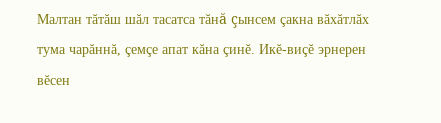Малтан тăтăш шăл тасатса тăнă çынсем çакна вăхăтлăх тума чарăннă, çемçе апат кăна çинĕ. Икĕ-виçĕ эрнерен вĕсен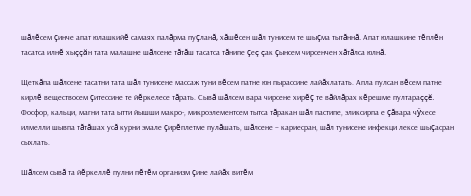шăлĕсем çинче апат юлашкийĕ самаях палăрма пуçланă, хăшĕсен шăл тунисем те шыçма тытăннă. Апат юлашкине тĕплĕн тасатса илнĕ хыççăн тата малашне шăлсене тăтăш тасатса тăнипе çеç çак çынсем чирсенчен хăтăлса юлнă.

Щеткăпа шăлсене тасатни тата шăл тунисене массаж туни вĕсем патне юн пырассине лайăхлатать. Апла пулсан вĕсем патне кирлĕ веществосем çитессине те йĕркелесе тăрать. Сывă шăлсем вара чирсене хирĕç те вăйлăрах кĕрешме пултараççĕ. Фосфор, кальци, магни тата ытти йышши макро-, микроэлементсем тытса тăракан шăл пастипе, эликсирпа е çăвара чÿхесе илмелли шывпа тăтăшах усă курни эмале çирĕплетме пулăшать, шăлсене – кариесран, шăл тунисене инфекци лексе шыçасран сыхлать.

Шăлсем сывă та йĕркеллĕ пулни пĕтĕм организм çине лайăх витĕм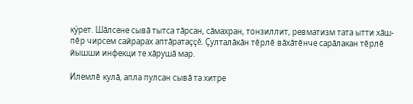кÿрет. Шăлсене сывă тытса тăрсан, сăмахран, тонзиллит, ревматизм тата ытти хăш-пĕр чирсем сайрарах аптăратаççĕ. Çулталăкăн тĕрлĕ вăхăтĕнче сарăлакан тĕрлĕ йышши инфекци те хăрушă мар.

Илемлĕ кулă, апла пулсан сывă та хитре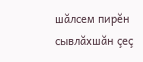шăлсем пирĕн сывлăхшăн çеç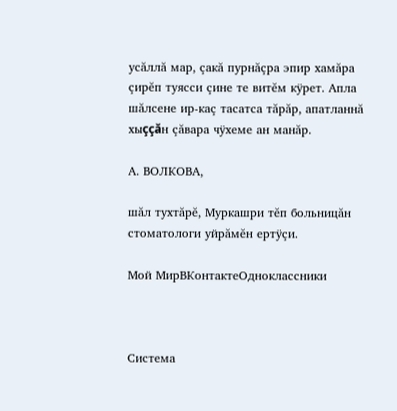усăллă мар, çакă пурнăçра эпир хамăра çирĕп туясси çине те витĕм кÿрет. Апла шăлсене ир-каç тасатса тăрăр, апатланнă хыççăн çăвара чÿхеме ан манăр.

А. ВОЛКОВА,

шăл тухтăрĕ, Муркашри тĕп больницăн стоматологи уйрăмĕн ертÿçи.

Мой МирВКонтактеОдноклассники



Система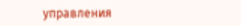управления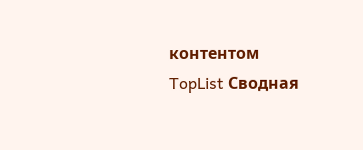контентом
TopList Сводная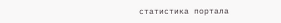статистика портала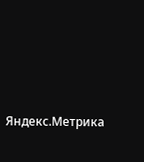Яндекс.Метрика